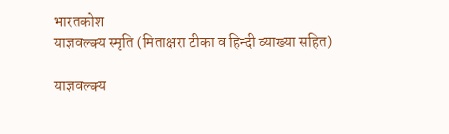भारतकोश
याज्ञवल्क्य स्मृति (मिताक्षरा टीका व हिन्दी व्याख्या सहित)

याज्ञवल्क्य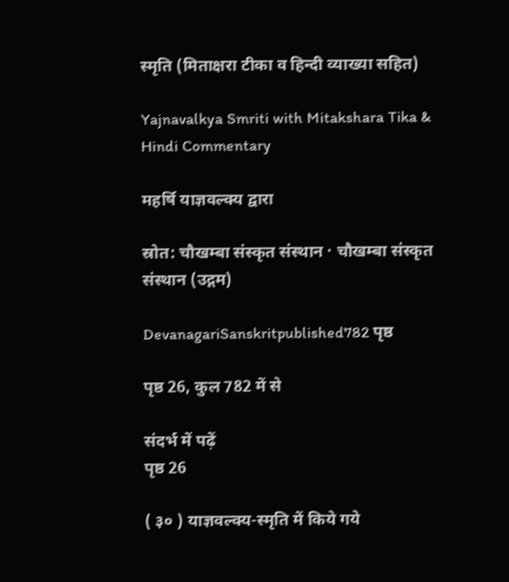स्मृति (मिताक्षरा टीका व हिन्दी व्याख्या सहित)

Yajnavalkya Smriti with Mitakshara Tika & Hindi Commentary

महर्षि याज्ञवल्क्य द्वारा

स्रोत: चौखम्बा संस्कृत संस्थान · चौखम्बा संस्कृत संस्थान (उद्गम)

DevanagariSanskritpublished782 पृष्ठ

पृष्ठ 26, कुल 782 में से

संदर्भ में पढ़ें
पृष्ठ 26

( ३० ) याज्ञवल्क्य-स्मृति में किये गये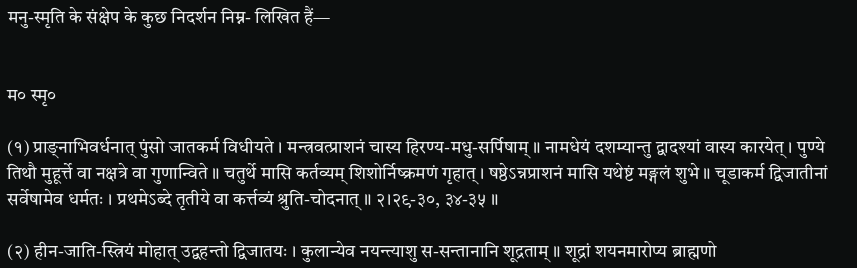मनु-स्मृति के संक्षेप के कुछ निदर्शन निम्न- लिखित हैं—


म० स्मृ०

(१) प्राङ्नाभिवर्धनात् पुंसो जातकर्म विधीयते । मन्त्रवत्प्राशनं चास्य हिरण्य-मधु-सर्पिषाम् ॥ नामधेयं दशम्यान्तु द्वादश्यां वास्य कारयेत् । पुण्ये तिथौ मुहूर्त्ते वा नक्षत्रे वा गुणान्विते ॥ चतुर्थे मासि कर्तव्यम् शिशोर्निष्क्रमणं गृहात् । षष्ठेऽन्नप्राशनं मासि यथेष्टं मङ्गलं शुभे ॥ चूडाकर्म द्विजातीनां सर्वेषामेव धर्मतः । प्रथमेऽब्दे तृतीये वा कर्त्तव्यं श्रुति-चोदनात् ॥ २।२९-३०, ३४-३५ ॥

(२) हीन-जाति-स्त्रियं मोहात् उद्वहन्तो द्विजातयः । कुलान्येव नयन्त्याशु स-सन्तानानि शूद्रताम् ॥ शूद्रां शयनमारोप्य ब्राह्मणो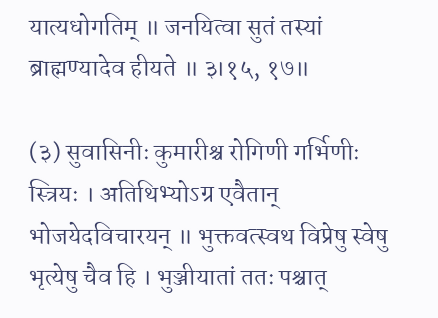यात्यधोगतिम् ॥ जनयित्वा सुतं तस्यां ब्राह्मण्यादेव हीयते ॥ ३।१५, १७॥

(३) सुवासिनीः कुमारीश्च रोगिणी गर्भिणीः स्त्रियः । अतिथिभ्योऽग्र एवैतान् भोजयेदविचारयन् ॥ भुक्तवत्स्वथ विप्रेषु स्वेषु भृत्येषु चैव हि । भुञ्जीयातां ततः पश्चात्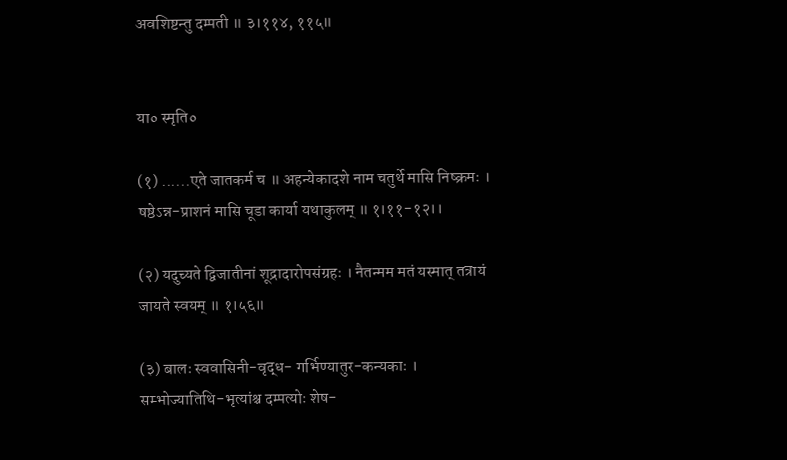अवशिष्टन्तु दम्पती ॥ ३।११४, ११५॥


या० स्मृति०

(१) ......एते जातकर्म च ॥ अहन्येकादशे नाम चतुर्थे मासि निष्क्रमः । षष्ठेऽन्न-प्राशनं मासि चूडा कार्या यथाकुलम् ॥ १।११-१२।।

(२) यदुच्यते द्विजातीनां शूद्रादारोपसंग्रहः । नैतन्मम मतं यस्मात् तत्रायं जायते स्वयम् ॥ १।५६॥

(३) बालः स्ववासिनी-वृद्ध- गर्भिण्यातुर-कन्यकाः । सम्भोज्यातिथि-भृत्यांश्च दम्पत्योः शेष-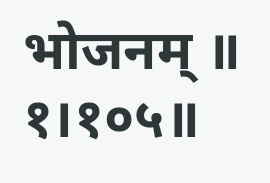भोजनम् ॥ १।१०५॥